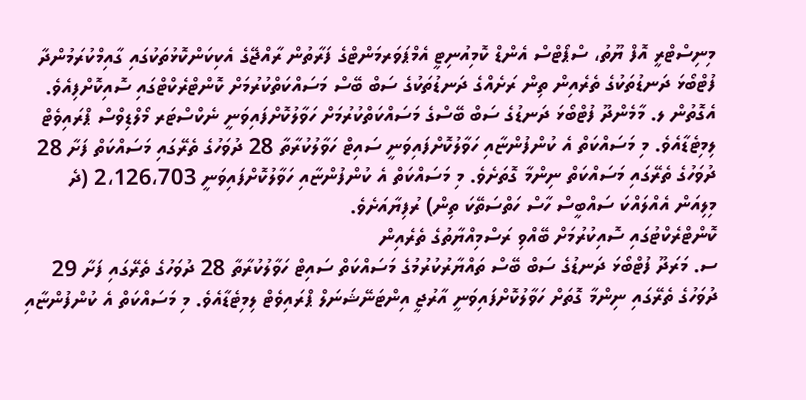މިނިސްޓްރީ އޮފް ޔޫތު، ސްޕޯޓްސް އެންޑް ކޮމިއުނިޓީ އެމްޕަވަރމަންޓްގެ ފަރާތުން ރާއްޖޭގެ އެކިކަންކޮޅުތަކުގައި ގާއިމްކުރަމުންދާ ފުޓްބޯޅަ ދަނޑުތަކުގެ ތެރެއިން ތިން ރަށެއްގެ ދަނޑުތަކުގެ ސަބް ބޭސް މަސައްކަތްކުރުމަށް ކޮންޓްރެކްޓްގައި ސޮއިކޮށްފިއެވެ.
އެގޮތުން ލ. މާމެންދޫ ފުޓްބޯޅަ ދަނޑުގެ ސަބް ބޭސްގެ މަސައްކަތްކުރުމަށް ހަވާލުކޮށްފައިވަނީ ނެކްސްޓަރ މޯލްޑިވްސް ޕްރައިވެޓް ލިމިޓެޑާއެވެ. މި މަސައްކަތް އެ ކުންފުންޏާއި ހަވާލުކޮށްފައިވަނީ ސައިޓް ހަވާލުކުރާތާ 28 ދުވަހުގެ ތެރޭގައި މަސައްކަތް ފަށާ 28 ދުވަހުގެ ތެރޭގައި މަސައްކަތް ނިންމާ ގޮތަށެވެ. މި މަސައްކަތް އެ ކުންފުންޏާއި ހަވާލުކޮށްފައިވަނީ 2،126،703 (ދެ މިލިއަން އެއްލައްކަ ސައްބީސް ހާސް ހަތްސަތޭކަ ތިން) ރުފިޔާއަށެވެ.
ކޮންޓްރެކްޓުގައި ސޮއިކުރުމަށް ބޭއްވި ރަސްމިއްޔާތުގެ ތެރެއިން
ސ. މަރަދޫ ފުޓްބޯޅަ ދަނޑުގެ ސަބް ބޭސް ތައްޔާރުކުރުމުގެ މަސައްކަތް ސައިޓް ހަވާލުކުރާތާ 28 ދުވަހުގެ ތެރޭގައި ފަށާ 29 ދުވަހުގެ ތެރޭގައި ނިންމާ ގޮތަށް ހަވާލުކޮށްފައިވަނީ އާރުޖީ އިންޓަނޭޝަނަލް ޕްރައިވެޓް ލިމިޓެޑާއެވެ. މި މަސައްކަތް އެ ކުންފުންޏާއި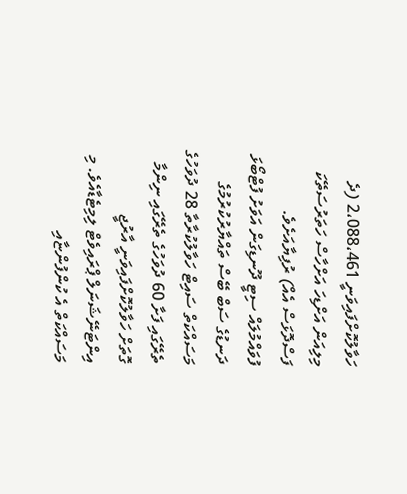ހަވާލުކޮށްފައިވަނީ 2،088،461 (ދެ މިލިއަން އަށްޑިހަ އަށްހާސް ހަތަރުސަތޭކަ ފަސްދޮޅަސް އެއް) ރުފިޔާއަށެވެ.
ފުވައްމުލައް ސިޓީ ދޫނޑިގަން އަވަށު ފުޓްބޯޅަ ދަނޑުގެ ސަބް ބޭސް ތައްޔާރުކުރުމުގެ މަސައްކަތް ސައިޓް ހަވާލުކުރާތާ 28 ދުވަހުގެ ތެރޭގައި ފަށާ 60 ދުވަހުގެ ތެރޭގައި ނިންމާ ގޮތަށް ހަވާލުކޮށްފައިވަނީ އާރުޖީ އިންޓަނޭޝަނަލް ޕްރައިވެޓް ލިމިޓެޑާއެވެ. މި މަސައްކަތް އެ ކުންފުންޏާއި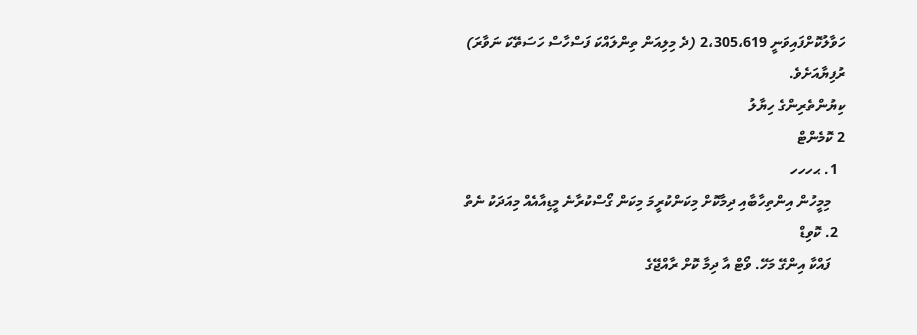ހަވާލުކޮށްފައިވަނީ 2،305،619 (ދެ މިލިއަން ތިންލައްކަ ފަސްހާސް ހަސަތޭކަ ނަވާރަ) ރުފިޔާއަށެވެ.
ކިޔުންތެރިންގެ ހިޔާލު
2 ކޮމެންޓް
  1. ޙހހހ
    މިމީހުން އިންތިހާބާއި ދިމާކޮށް މިކަންކުރީމަ މިކަން ގޯސްކުރާނެ މީޑިއާއެއް މިއަދަކު ނެތް
  2. ކޮވިޑް
    ފައްކާ އިންގޭ މަހޭ. ވޯޓް އާ ދިމާ ކޮށް ރާއްޖޭގެ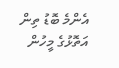އެންމެ ބޮޑު ތިން އަތޮޅުގެ މީހުން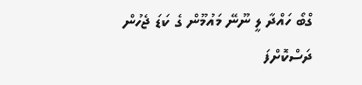ގްބޯ ހައްދާ ލީ ނޫނޭ މައުމޫން ގެ ކަޑަ ޖެހުން ދަސްކޮށްފަ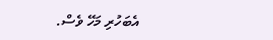އެބަހުރި މަހޭ ވެސް.